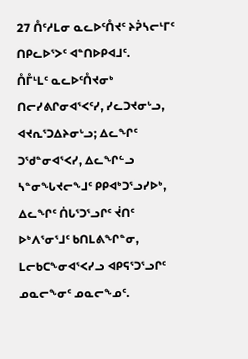27 ᑍᑦᓱᒪᓂ ᓇᓚᐅᑦᑍᔪᑦ ᔨᕉᓴᓕᒻᒥᑦ ᑎᑭᓚᐅᕐᐳᑦ ᐊᓐᑎᐅᑭᐊᒧᑦ.
ᑍᒤᒻᒪᑦ ᓇᓚᐅᑦᑍᔪᓂᒃ ᑎᓕᓯᕕᒋᓂᐊᕐᐸᑦᓯ, ᓯᓚᑐᔪᓂᒡᓗ, ᐊᔪᕆᕐᑐᐃᔨᓂᒡᓗ; ᐃᓚᖏᑦ ᑐᖁᓐᓂᐊᕐᐸᓯ, ᐃᓚᖏᓪᓗ ᓴᓐᓂᖓᔪᓕᖕᒧᑦ ᑭᑭᐊᒃᑐᕐᓗᓯᐅᒃ, ᐃᓚᖏᑦ ᑏᒐᕐᑐᕐᓗᒋᑦ ᔫᑎᑦ ᐅᒃᐱᕐᓂᕐᒧᑦ ᑲᑎᒪᕕᖏᓐᓂ, ᒪᓕᑲᑕᖕᓂᐊᕐᐸᓯᓗ ᐊᑭᕋᕐᑐᕐᓗᒋᑦ ᓄᓇᓕᖕᓂᑦ ᓄᓇᓕᖕᓄᑦ.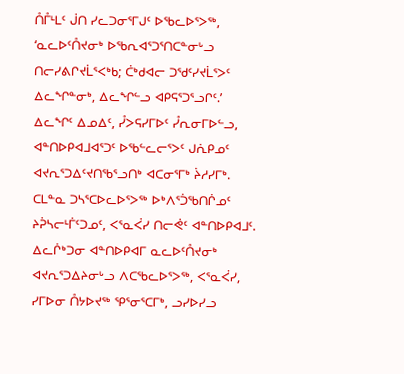ᑍᒤᒻᒪᑦ ᒎᑎ ᓯᓚᑐᓂᕐᒥᒍᑦ ᐅᖃᓚᐅᕐᐳᖅ, ‘ᓇᓚᐅᑦᑍᔪᓂᒃ ᐅᖃᕆᐊᕐᑐᕐᑎᑕᓐᓂᒡᓗ ᑎᓕᓯᕕᒋᔪᒫᕐᐸᒃᑲ; ᑖᒃᑯᐊᓕ ᑐᖁᑦᓯᔪᒫᕐᐳᑦ ᐃᓚᖏᓐᓂᒃ, ᐃᓚᖏᓪᓗ ᐊᑭᕋᕐᑐᕐᓗᒋᑦ.’
ᐃᓚᖏᑦ ᐃᓄᐃᑦ, ᓮᐳᕋᓯᒥᐅᑦ ᓮᕆᓂᒥᐅᓪᓗ, ᐊᓐᑎᐅᑭᐊᒧᐊᕐᑐᑦ ᐅᖃᓪᓚᓕᕐᐳᑦ ᒍᕇᑭᓄᑦ ᐊᔪᕆᕐᑐᐃᑦᔪᑎᖃᕐᓗᑎᒃ ᐊᑕᓂᕐᒥᒃ ᔩᓱᓯᒥᒃ.
ᑕᒪᓐᓇ ᑐᓴᕐᑕᐅᓚᐅᕐᐳᖅ ᐅᒃᐱᕐᑑᖃᑎᒌᓄᑦ ᔨᕉᓴᓕᒻᒦᑦᑐᓄᑦ, ᐸᕐᓇᐹᓯ ᑎᓕᕚᑦ ᐊᓐᑎᐅᑭᐊᒧᑦ.
ᐃᓚᒌᒃᑐᓂ ᐊᓐᑎᐅᑭᐊᒥ ᓇᓚᐅᑦᑍᔪᓂᒃ ᐊᔪᕆᕐᑐᐃᔨᓂᒡᓗ ᐱᑕᖃᓚᐅᕐᐳᖅ, ᐸᕐᓇᐹᓯ, ᓯᒥᐅᓂ ᑍᔭᐅᔪᖅ ᕿᕐᓂᕐᑕᒥᒃ, ᓗᓯᐅᓯᓗ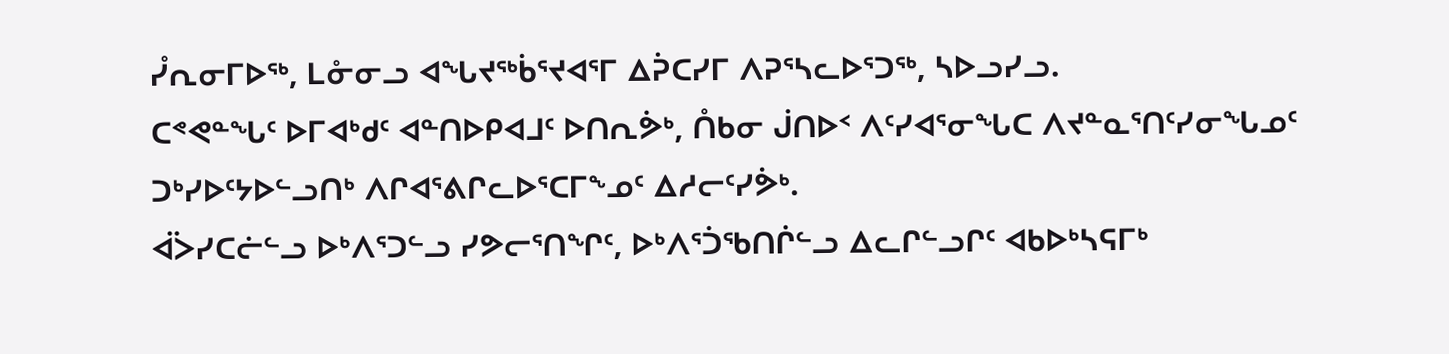ᓮᕆᓂᒥᐅᖅ, ᒪᓁᓂᓗ ᐊᖓᔪᖅᑳᕐᔪᐊᕐᒥ ᐃᕉᑕᓯᒥ ᐱᕈᕐᓴᓚᐅᕐᑐᖅ, ᓴᐅᓗᓯᓗ.
ᑕᕝᕙᓐᖓᑦ ᐅᒥᐊᒃᑯᑦ ᐊᓐᑎᐅᑭᐊᒧᑦ ᐅᑎᕆᕘᒃ, ᑍᑲᓂ ᒎᑎᐅᑉ ᐱᑦᓯᐊᕐᓂᖓᑕ ᐱᔪᓐᓇᕐᑎᑦᓯᓂᖓᓄᑦ ᑐᒃᓯᐅᑦᔭᐅᓪᓗᑎᒃ ᐱᒋᐊᕐᕕᒋᓚᐅᕐᑕᒥᖕᓄᑦ ᐃᓱᓕᑦᓯᕘᒃ.
ᐋᐴᓯᑕᓖᓪᓗ ᐅᒃᐱᕐᑐᓪᓗ ᓯᕗᓕᕐᑎᖏᑦ, ᐅᒃᐱᕐᑑᖃᑎᒌᓪᓗ ᐃᓚᒋᓪᓗᒋᑦ ᐊᑲᐅᒃᓴᕋᒥᒃ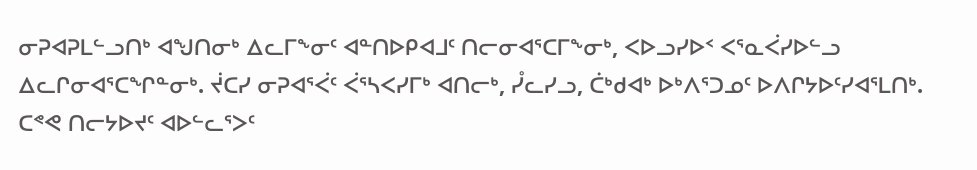ᓂᕈᐊᕈᒪᓪᓗᑎᒃ ᐊᖑᑎᓂᒃ ᐃᓚᒥᖕᓂᑦ ᐊᓐᑎᐅᑭᐊᒧᑦ ᑎᓕᓂᐊᕐᑕᒥᖕᓂᒃ, ᐸᐅᓗᓯᐅᑉ ᐸᕐᓇᐹᓯᐅᓪᓗ ᐃᓚᒋᓂᐊᕐᑕᖏᓐᓂᒃ. ᔫᑕᓯ ᓂᕈᐊᕐᐹᑦ ᐹᕐᓴᐸᓯᒥᒃ ᐊᑎᓕᒃ, ᓮᓚᓯᓗ, ᑖᒃᑯᐊᒃ ᐅᒃᐱᕐᑐᓄᑦ ᐅᐱᒋᔭᐅᑦᓯᐊᕐᒪᑎᒃ.
ᑕᕝᕙ ᑎᓕᔭᐅᔪᑦ ᐊᐅᓪᓚᕐᐳᑦ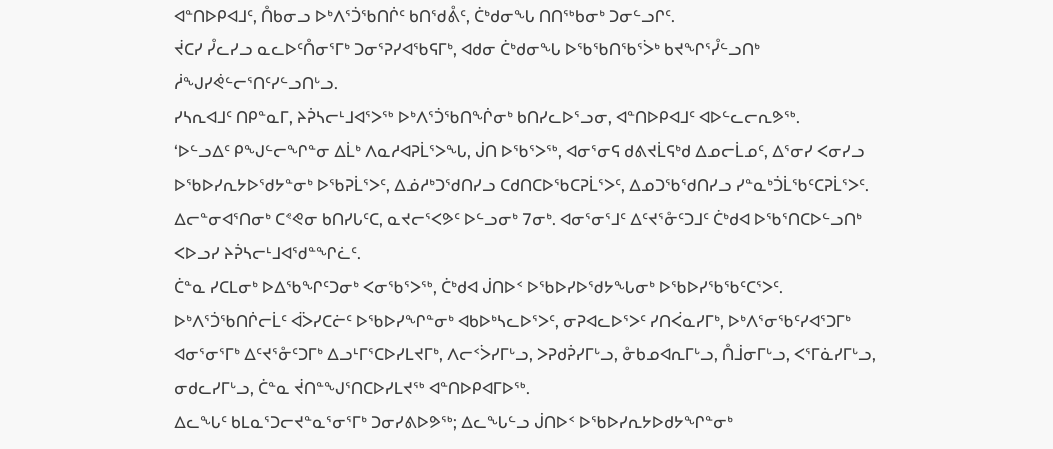ᐊᓐᑎᐅᑭᐊᒧᑦ, ᑍᑲᓂᓗ ᐅᒃᐱᕐᑑᖃᑎᒌᑦ ᑲᑎᖁᕔᑦ, ᑖᒃᑯᓂᖓ ᑎᑎᖅᑲᓂᒃ ᑐᓂᓪᓗᒋᑦ.
ᔫᑕᓯ ᓮᓚᓯᓗ ᓇᓚᐅᑦᑍᓂᕐᒥᒃ ᑐᓂᕐᕈᓯᐊᖃᕋᒥᒃ, ᐊᑯᓂ ᑖᒃᑯᓂᖓ ᐅᖃᖃᑎᖃᕐᐴᒃ ᑲᔪᖏᕐᓮᓪᓗᑎᒃ ᓲᖑᓯᕚᓪᓕᕐᑎᑦᓯᓪᓗᑎᒡᓗ.
ᓯᓴᕆᐊᒧᑦ ᑎᑭᓐᓇᒥ, ᔨᕉᓴᓕᒻᒧᐊᕐᐳᖅ ᐅᒃᐱᕐᑑᖃᑎᖐᓂᒃ ᑲᑎᓯᓚᐅᕐᓗᓂ, ᐊᓐᑎᐅᑭᐊᒧᑦ ᐊᐅᓪᓚᓕᕆᕗᖅ.
‘ᐅᓪᓗᐃᑦ ᑭᖑᓪᓕᖏᓐᓂ ᐃᒫᒃ ᐱᓇᓱᐊᕈᒫᕐᐳᖓ, ᒎᑎ ᐅᖃᕐᐳᖅ, ᐊᓂᕐᓂᕋ ᑯᕕᔪᒫᕋᒃᑯ ᐃᓄᓕᒫᓄᑦ, ᐃᕐᓂᓯ ᐸᓂᓯᓗ ᐅᖃᐅᓯᕆᔭᐅᖁᔭᓐᓂᒃ ᐅᖃᕈᒫᕐᐳᑦ, ᐃᓅᓱᒃᑐᖁᑎᓯᓗ ᑕᑯᑎᑕᐅᖃᑕᕈᒫᕐᐳᑦ, ᐃᓄᑐᖃᖁᑎᓯᓗ ᓯᓐᓇᒃᑑᒫᖃᑦᑕᕈᒫᕐᐳᑦ.
ᐃᓕᓐᓂᐊᕐᑎᓂᒃ ᑕᕝᕙᓂ ᑲᑎᓯᒐᑦᑕ, ᓇᔪᓕᕐᐸᕗᑦ ᐅᓪᓗᓂᒃ 7ᓂᒃ. ᐊᓂᕐᓂᕐᒧᑦ ᐃᑦᔪᕐᓁᑦᑐᒧᑦ ᑖᒃᑯᐊ ᐅᖃᕐᑎᑕᐅᓪᓗᑎᒃ ᐸᐅᓗᓯ ᔨᕉᓴᓕᒻᒧᐊᖁᓐᖏᓛᑦ.
ᑖᓐᓇ ᓯᑕᒪᓂᒃ ᐅᐃᖃᖏᑦᑐᓂᒃ ᐸᓂᖃᕐᐳᖅ, ᑖᒃᑯᐊ ᒎᑎᐅᑉ ᐅᖃᐅᓯᐅᖁᔭᖓᓂᒃ ᐅᖃᐅᓯᖃᖃᑦᑕᕐᐳᑦ.
ᐅᒃᐱᕐᑑᖃᑎᒌᓕᒫᑦ ᐋᐴᓯᑕᓖᑦ ᐅᖃᐅᓯᖏᓐᓂᒃ ᐊᑲᐅᒃᓴᓚᐅᕐᐳᑦ, ᓂᕈᐊᓚᐅᕐᐳᑦ ᓯᑎᐹᓇᓯᒥᒃ, ᐅᒃᐱᕐᓂᖃᑦᓯᐊᕐᑐᒥᒃ ᐊᓂᕐᓂᕐᒥᒃ ᐃᑦᔪᕐᓁᑦᑐᒥᒃ ᐃᓗᒻᒥᕐᑕᐅᓯᒪᔪᒥᒃ, ᐱᓕᑉᐴᓯᒥᒡᓗ, ᐳᕈᑯᕉᓯᒥᒡᓗ, ᓁᑲᓄᐊᕆᒥᒡᓗ, ᑍᒨᓂᒥᒡᓗ, ᐸᕐᒥᓈᓯᒥᒡᓗ, ᓂᑯᓚᓯᒥᒡᓗ, ᑖᓐᓇ ᔫᑎᓐᖑᕐᑎᑕᐅᓯᒪᔪᖅ ᐊᓐᑎᐅᑭᐊᒥᐅᖅ.
ᐃᓚᖓᑦ ᑲᒪᓇᕐᑐᓕᔪᓐᓇᕐᓂᕐᒥᒃ ᑐᓂᓯᕕᐅᕗᖅ; ᐃᓚᖓᓪᓗ ᒎᑎᐅᑉ ᐅᖃᐅᓯᕆᔭᐅᑯᔭᖏᓐᓂᒃ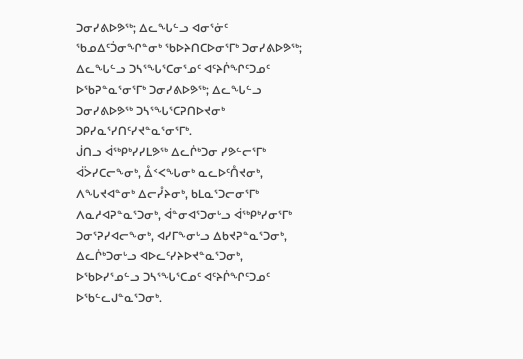ᑐᓂᓯᕕᐅᕗᖅ; ᐃᓚᖓᓪᓗ ᐊᓂᕐᓃᑦ ᖃᓄᐃᑦᑑᓂᖏᓐᓂᒃ ᖃᐅᔨᑎᑕᐅᓂᕐᒥᒃ ᑐᓂᓯᕕᐅᕗᖅ; ᐃᓚᖓᓪᓗ ᑐᓴᕐᖓᕐᑕᓂᕐᓄᑦ ᐊᑦᔨᒌᖏᑦᑐᓄᑦ ᐅᖃᕈᓐᓇᕐᓂᕐᒥᒃ ᑐᓂᓯᕕᐅᕗᖅ; ᐃᓚᖓᓪᓗ ᑐᓂᓯᕕᐅᕗᖅ ᑐᓴᕐᖓᕐᑕᕈᑎᐅᔪᓂᒃ ᑐᑭᓯᓇᕐᓯᑎᑦᓯᔪᓐᓇᕐᓂᕐᒥᒃ.
ᒎᑎᓗ ᐋᖅᑭᒃᓯᓯᒪᕗᖅ ᐃᓚᒌᒃᑐᓂ ᓯᕗᓪᓕᕐᒥᒃ ᐋᐴᓯᑕᓕᖕᓂᒃ, ᐂᑉᐸᖓᓂᒃ ᓇᓚᐅᑦᑍᔪᓂᒃ, ᐱᖓᔪᐊᓐᓂᒃ ᐃᓕᓮᔨᓂᒃ, ᑲᒪᓇᕐᑐᓕᓂᕐᒥᒃ ᐱᓇᓱᐊᕈᓐᓇᕐᑐᓂᒃ, ᐋᓐᓂᐊᕐᑐᓂᒡᓗ ᐋᖅᑭᒃᓯᓂᕐᒥᒃ ᑐᓂᕐᕈᓯᐊᓕᖕᓂᒃ, ᐊᓯᒥᖕᓂᒡᓗ ᐃᑲᔪᕈᓐᓇᕐᑐᓂᒃ, ᐃᓚᒌᒃᑐᓂᒡᓗ ᐊᐅᓚᑦᓯᔨᐅᔪᓐᓇᕐᑐᓂᒃ, ᐅᖃᐅᓯᕐᓄᓪᓗ ᑐᓴᕐᖓᕐᑕᓄᑦ ᐊᑦᔨᒌᖏᑦᑐᓄᑦ ᐅᖃᓪᓚᒍᓐᓇᕐᑐᓂᒃ.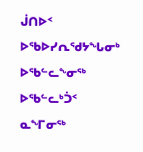ᒎᑎᐅᑉ ᐅᖃᐅᓯᕆᖁᔭᖓᓂᒃ ᐅᖃᓪᓚᖕᓂᖅ ᐅᖃᓪᓚᒃᑑᑉ ᓇᖕᒥᓂᖅ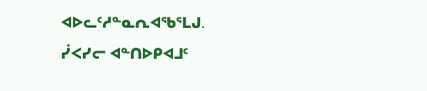ᐊᐅᓚᑦᓱᓐᓇᕆᐊᖃᕐᒪᒍ.
ᓰᐸᓯᓕ ᐊᓐᑎᐅᑭᐊᒧᑦ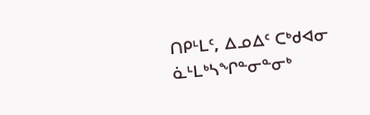ᑎᑭᒻᒪᑦ, ᐃᓄᐃᑦ ᑕᒃᑯᐊᓂ ᓈᒻᒪᒃᓴᖏᓐᓂᓐᓂᒃ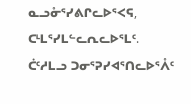ᓇᓗᓁᕐᓯᕕᒋᓚᐅᕐᐸᕋ, ᑕᒻᒪᕐᓯᒪᓪᓚᕆᓚᐅᕐᒪᑦ.
ᑖᑦᓱᒪᓗ ᑐᓂᕐᕈᓯᐊᕐᑎᓚᐅᕐᐰᑦ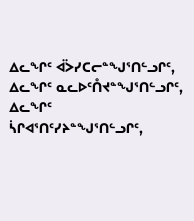ᐃᓚᖏᑦ ᐋᐴᓯᑕᓕᓐᖑᕐᑎᓪᓗᒋᑦ, ᐃᓚᖏᑦ ᓇᓚᐅᑦᑍᔪᓐᖑᕐᑎᓪᓗᒋᑦ, ᐃᓚᖏᑦ ᓵᒋᐊᕐᑎᑦᓯᔨᓐᖑᕐᑎᓪᓗᒋᑦ,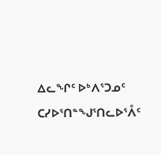ᐃᓚᖏᑦ ᐅᒃᐱᕐᑐᓄᑦ ᑕᓯᐅᕐᑎᓐᖑᕐᑎᓚᐅᕐᐰᑦ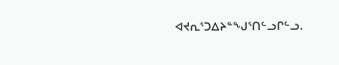ᐊᔪᕆᕐᑐᐃᔨᓐᖑᕐᑎᓪᓗᒋᓪᓗ.